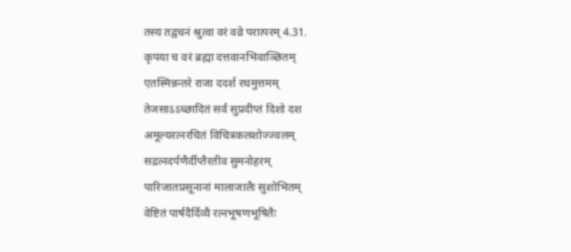तस्य तद्वचनं श्रुत्वा वरं वव्रे परात्परम् 4.31.
कृपया च वरं ब्रह्मा दत्तवानभिवाञ्छितम्
एतस्मिन्नन्तरे राजा ददर्श रथमुत्तमम्
तेजसाऽऽच्छादितं सर्वं सुप्रदीप्तं दिशो दश
अमूल्यरत्नरचितं विचित्रकलशोज्ज्वलम्
सद्रत्नदर्पणैर्दीप्तैरतीव सुमनोहरम्
पारिजातप्रसूनानां मालाजालैः सुशोभितम्
वेष्टितं पार्षदैर्दिव्यै रत्नभूषणभूषितैः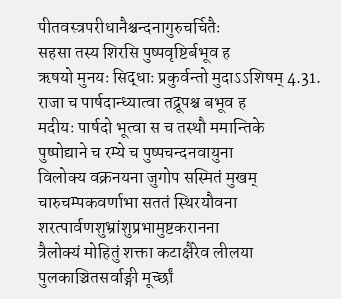पीतवस्त्रपरीधानैश्चन्दनागुरुचर्चितैः
सहसा तस्य शिरसि पुष्पवृष्टिर्बभूव ह
ऋषयो मुनयः सिद्धाः प्रकुर्वन्तो मुदाऽऽशिषम् 4.31.
राजा च पार्षदान्ध्यात्वा तद्रूपश्च बभूव ह
मदीयः पार्षदो भूत्वा स च तस्थौ ममान्तिके
पुष्पोद्याने च रम्ये च पुष्पचन्दनवायुना
विलोक्य वक्रनयना जुगोप सस्मितं मुखम्
चारुचम्पकवर्णाभा सततं स्थिरयौवना
शरत्पार्वणशुभ्रांशुप्रभामुष्टकरानना
त्रैलोक्यं मोहितुं शक्ता कटाक्षैरेव लीलया
पुलकाञ्चितसर्वाङ्गी मूर्च्छां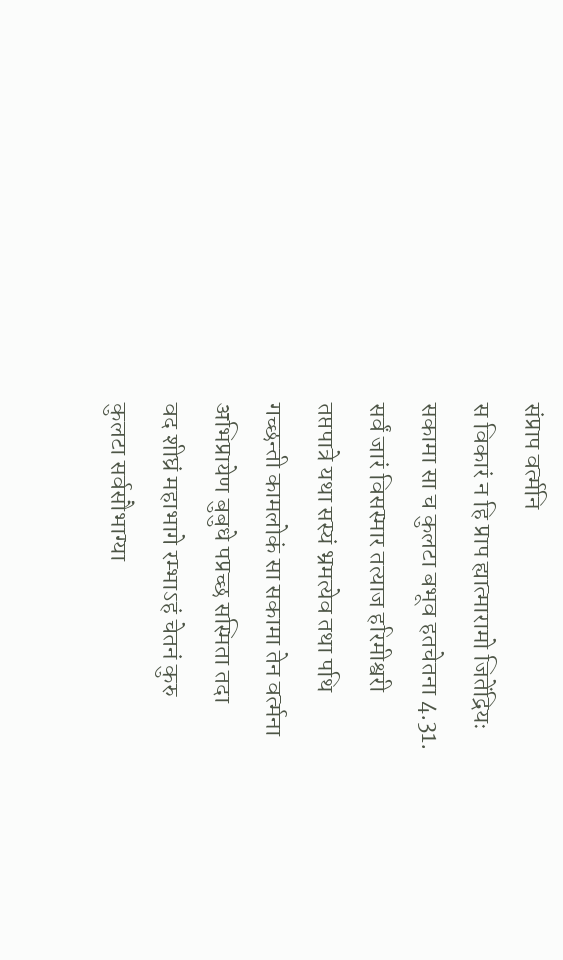संप्राप वर्त्मनि
स विकारं न हि प्राप ह्यात्मारामो जितेंद्रियः
सकामा सा च कुलटा बभूव हतचेतना 4.31.
सर्वं जारं विसस्मार तत्याज हरिमीश्वरी
तप्तपात्रे यथा सस्यं भ्रमत्येव तथा पथि
गच्छन्ती कामलोकं सा सकामा तेन वर्त्मना अभिप्रायेण बुबुधे पप्रच्छ सस्मिता तदा
वद शीघ्रं महाभागे रम्भाऽहं चेतनं कुरु
कुलटा सर्वसौभाग्या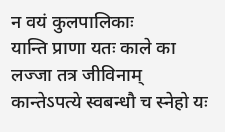न वयं कुलपालिकाः
यान्ति प्राणा यतः काले का लज्जा तत्र जीविनाम्
कान्तेऽपत्ये स्वबन्धौ च स्नेहो यः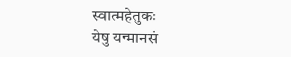स्वात्महेतुकः
येषु यन्मानसं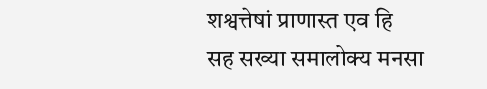शश्वत्तेषां प्राणास्त एव हि
सह सख्या समालोक्य मनसा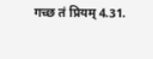गच्छ तं प्रियम् 4.31.